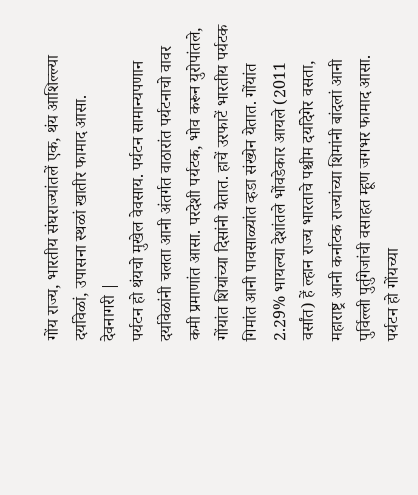गोंय राज्य, भारतीय संघराज्यांतलें एक, थंय आशिल्ल्या दर्यावेळां, उपासना स्थळां खातीर फामाद आसा.
देवनागरी |
पर्यटन हो थंयचो मुखेल वेवसाय. पर्यटन सामान्यपणान दर्यावेळांनी चलता आनी अंतर्गत वाठारांत पर्यटनाचो वावर कमी प्रमाणांत आसा. परदेशी पर्यटक, भोव करून युरोपांतले, गोंयांत शियांच्या दिसांनी येतात. हाचें उरफाटें भारतीय पर्यटक गिमांत आनी पावसाळ्यांत व्हडा संख्येन येतात. गोंयांत 2.29% भायल्या देशांतले भोंवडेकार आयले (2011 वर्सांत) हें ल्हान राज्य भारताचे पश्चीम दर्यादेगेर वसता, महाराष्ट्र आनी कर्नाटक राज्यांच्या शिमांनी बांदलां आनी पुर्विल्ली पुर्तुगेजांची वसाहत म्हूण जगभर फामाद आसा. पर्यटन हो गोंयच्या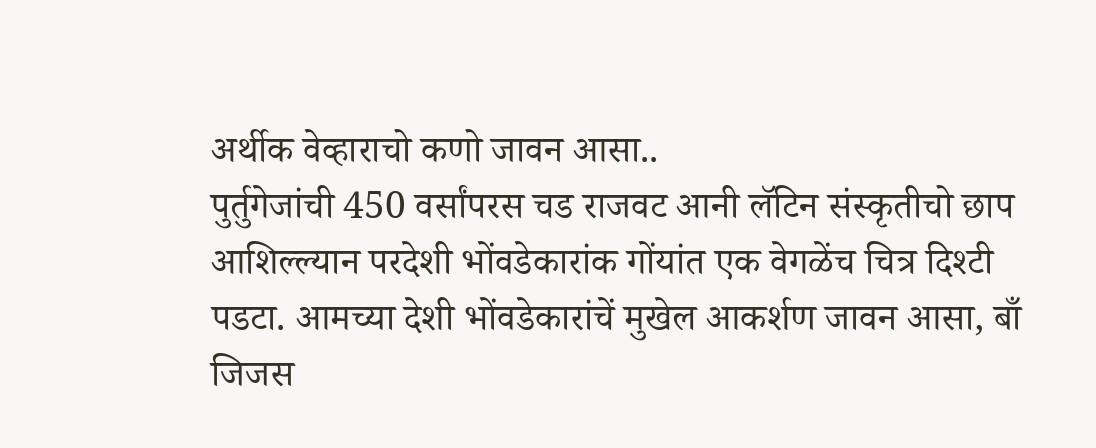अर्थीक वेव्हाराचो कणो जावन आसा..
पुर्तुगेजांची 450 वर्सांपरस चड राजवट आनी लॅटिन संस्कृतीचो छाप आशिल्ल्यान परदेशी भोंवडेकारांक गोंयांत एक वेगळेंच चित्र दिश्टी पडटा. आमच्या देशी भोंवडेकारांचें मुखेल आकर्शण जावन आसा, बाँ जिजस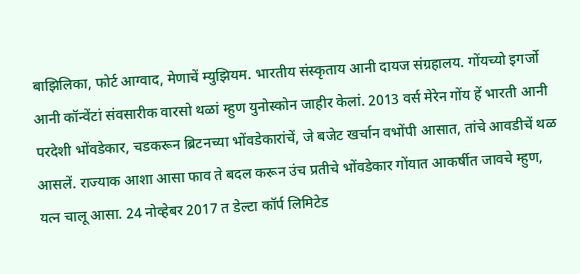बाझिलिका, फोर्ट आग्वाद, मेणाचें म्युझियम. भारतीय संस्कृताय आनी दायज संग्रहालय. गोंयच्यो इगर्जो आनी कॉन्वेंटां संवसारीक वारसो थळां म्हुण युनोस्कोन जाहीर केलां. 2013 वर्स मेरेन गोंय हें भारती आनी परदेशी भोंवडेकार, चडकरून ब्रिटनच्या भोंवडेकारांचें, जे बजेट खर्चान वभोंपी आसात, तांचे आवडीचें थळ आसलें. राज्याक आशा आसा फाव ते बदल करून उंच प्रतीचे भोंवडेकार गोंयात आकर्षीत जावचे म्हुण, यत्न चालू आसा. 24 नोव्हेबर 2017 त डेल्टा कॉर्प लिमिटेड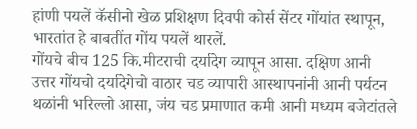हांणी पयलें कॅसीनो खेळ प्रशिक्षण दिवपी कोर्स सेंटर गोंयांत स्थापून, भारतांत हे बाबतींत गोंय पयलें थारलें.
गोंयचे बीच 125 कि.मीटराची दर्यादेग व्यापून आसा. दक्षिण आनी उत्तर गोंयचो दर्यादेगेचो वाठार चड व्यापारी आस्थापनांनी आनी पर्यटन थळांनी भरिल्लो आसा, जंय चड प्रमाणात कमी आनी मध्यम बजेटांतले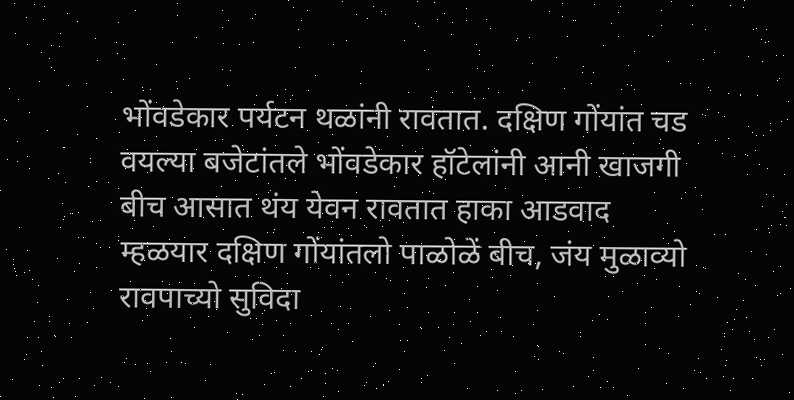भोंवडेकार पर्यटन थळांनी रावतात. दक्षिण गोंयांत चड वयल्या बजेटांतले भोंवडेकार हॉटेलांनी आनी खाजगी बीच आसात थंय येवन रावतात हाका आडवाद म्हळयार दक्षिण गोंयांतलो पाळोळें बीच, जंय मुळाव्यो रावपाच्यो सुविदा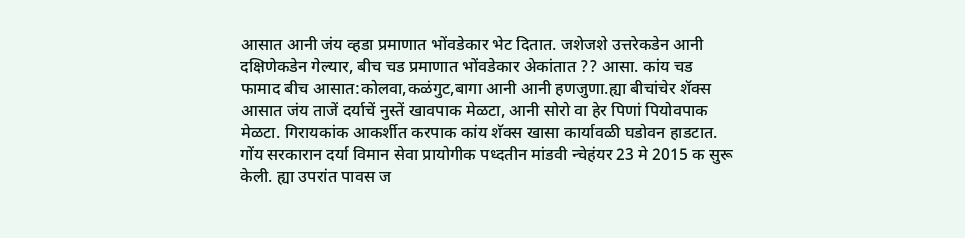आसात आनी जंय व्हडा प्रमाणात भोंवडेकार भेट दितात. जशेजशे उत्तरेकडेन आनी दक्षिणेकडेन गेल्यार, बीच चड प्रमाणात भोंवडेकार अेकांतात ?? आसा. कांय चड फामाद बीच आसात:कोलवा,कळंगुट,बागा आनी आनी हणजुणा.ह्या बीचांचेर शॅक्स आसात जंय ताजें दर्याचें नुस्तें खावपाक मेळटा, आनी सोरो वा हेर पिणां पियोवपाक मेळटा. गिरायकांक आकर्शीत करपाक कांय शॅक्स खासा कार्यावळी घडोवन हाडटात.
गोंय सरकारान दर्या विमान सेवा प्रायोगीक पध्दतीन मांडवी न्चेहंयर 23 मे 2015 क सुरू केली. ह्या उपरांत पावस ज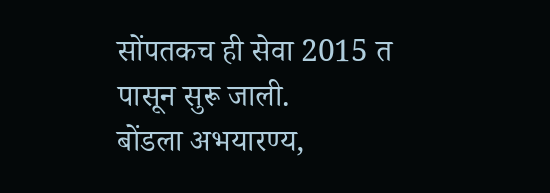सोंपतकच ही सेवा 2015 त पासून सुरू जाली.
बोंडला अभयारण्य,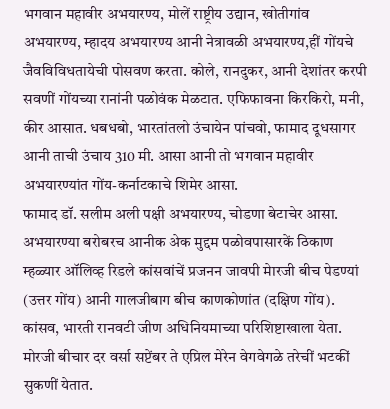भगवान महावीर अभयारण्य, मोलें राष्ट्रीय उद्यान, खोतीगांव अभयारण्य, म्हादय अभयारण्य आनी नेत्रावळी अभयारण्य,हीं गोंयचे जैवविविधतायेची पोसवण करता. कोले, रानदुकर, आनी देशांतर करपी सवणीं गोंयच्या रानांनी पळोवंक मेळटात. एफिफावना किरकिरो, मनी, कीर आसात. धबधबो, भारतांतलो उंचायेन पांचवो, फामाद दूधसागर आनी ताची उंचाय 310 मी. आसा आनी तो भगवान महावीर अभयारण्यांत गोंय-कर्नाटकाचे शिमेर आसा.
फामाद डॉ. सलीम अली पक्षी अभयारण्य, चोडणा बेटाचेर आसा. अभयारण्या बरोबरच आनीक अेक मुद्दम पळोवपासारकें ठिकाण म्हळ्यार ऑलिव्ह रिडले कांसवांचें प्रजनन जावपी मेारजी बीच पेडण्यां (उत्तर गोंय) आनी गालजीबाग बीच काणकोणांत (दक्षिण गोंय). कांसव, भारती रानवटी जीण अधिनियमाच्या परिशिष्टाखाला येता. मोरजी बीचार दर वर्सा सप्टेंबर ते एप्रिल मेरेन वेगवेगळे तरेचीं भटकीं सुकणीं येतात.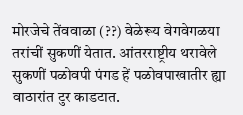मोरजेचे तेंववाळा (??) वेळेरूय वेगवेगळया तरांचीं सुकणीं येतात. आंतरराष्ट्रीय थरावेले सुकणीं पळोवपी पंगड हें पळोवपाखातीर ह्या वाठारांत टुर काडटात.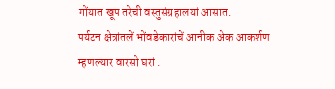गोंयात खूप तरेची वस्तुसंग्रहालयां आसात.
पर्यटन क्षेत्रांतलें भोंवडेकारांचें आनीक अेक आकर्शण म्हणल्यार वारसो घरां .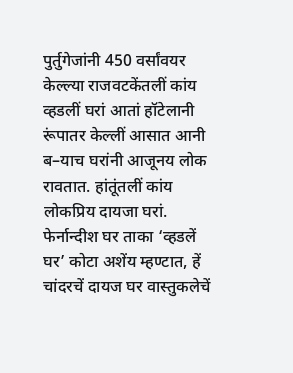पुर्तुगेजांनी 450 वर्सांवयर केल्ल्या राजवटकेंतलीं कांय व्हडलीं घरां आतां हॉटेलानी रूंपातर केल्लीं आसात आनी ब–याच घरांनी आजूनय लोक रावतात. हांतूंतलीं कांय लोकप्रिय दायजा घरां.
फेर्नान्दीश घर ताका ‘व्हडलें घर’ कोटा अशेंय म्हण्टात, हें चांदरचें दायज घर वास्तुकलेचें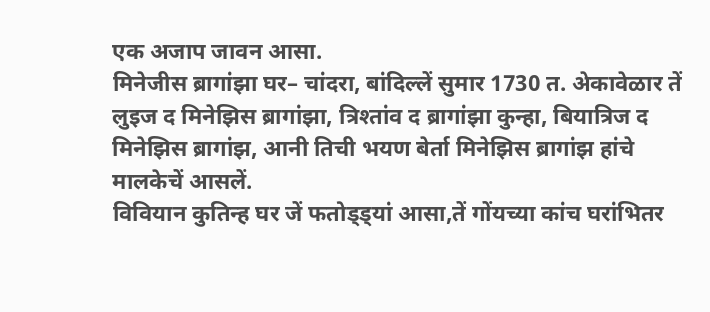एक अजाप जावन आसा.
मिनेजीस ब्रागांझा घर– चांदरा, बांदिल्लें सुमार 1730 त. अेकावेळार तें लुइज द मिनेझिस ब्रागांझा, त्रिश्तांव द ब्रागांझा कुन्हा, बियात्रिज द मिनेझिस ब्रागांझ, आनी तिची भयण बेर्ता मिनेझिस ब्रागांझ हांचे मालकेचें आसलें.
विवियान कुतिन्ह घर जें फतोड्ड्यां आसा,तें गोंयच्या कांच घरांभितर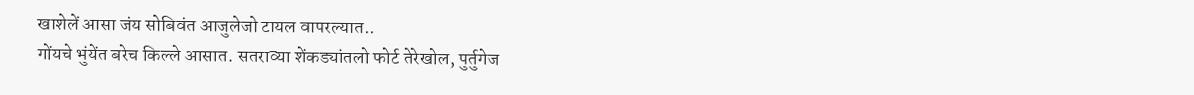खाशेलें आसा जंय सोबिवंत आजुलेजो टायल वापरल्यात..
गोंयचे भुंयेंत बरेच किल्ले आसात. सतराव्या शेंकड्यांतलो फोर्ट तेरेखोल, पुर्तुगेज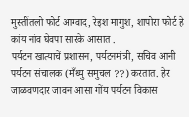मुस्तींतलो फोर्ट आग्वाद, रेइश मागुश, शापोरा फोर्ट हे कांय नांव घेवपा सारके आसात .
पर्यटन खात्याचें प्रशासन, पर्यटनमंत्री, सचिव आनी पर्यटन संचालक (मँथ्यु समुचल ??) करतात. हेर जाळवणदार जावन आसा गोंय पर्यटन विकास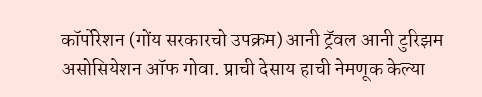कॉर्पोरेशन (गोंय सरकारचो उपक्रम) आनी ट्रॅवल आनी टुरिझम असोसियेशन ऑफ गोवा. प्राची देसाय हाची नेमणूक केल्या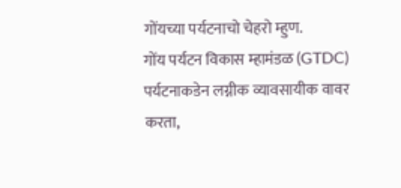गोंयच्या पर्यटनाचो चेहरो म्हुण.
गोंय पर्यटन विकास म्हामंडळ (GTDC) पर्यटनाकडेन लग्नीक व्यावसायीक वावर करता,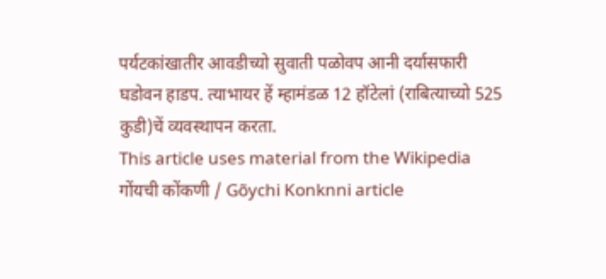पर्यटकांखातीर आवडीच्यो सुवाती पळोवप आनी दर्यासफारी घडोवन हाडप. त्याभायर हें म्हामंडळ 12 हॉटेलां (राबित्याच्यो 525 कुडी)चें व्यवस्थापन करता.
This article uses material from the Wikipedia गोंयची कोंकणी / Gõychi Konknni article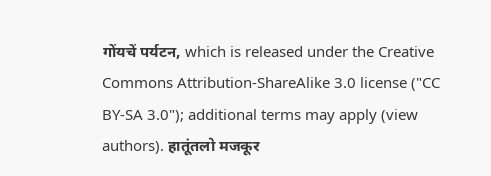गोंयचें पर्यटन, which is released under the Creative Commons Attribution-ShareAlike 3.0 license ("CC BY-SA 3.0"); additional terms may apply (view authors). हातूंतलो मजकूर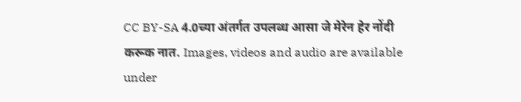CC BY-SA 4.0च्या अंतर्गत उपलब्ध आसा जे मेरेन हेर नोंदी करूक नात. Images, videos and audio are available under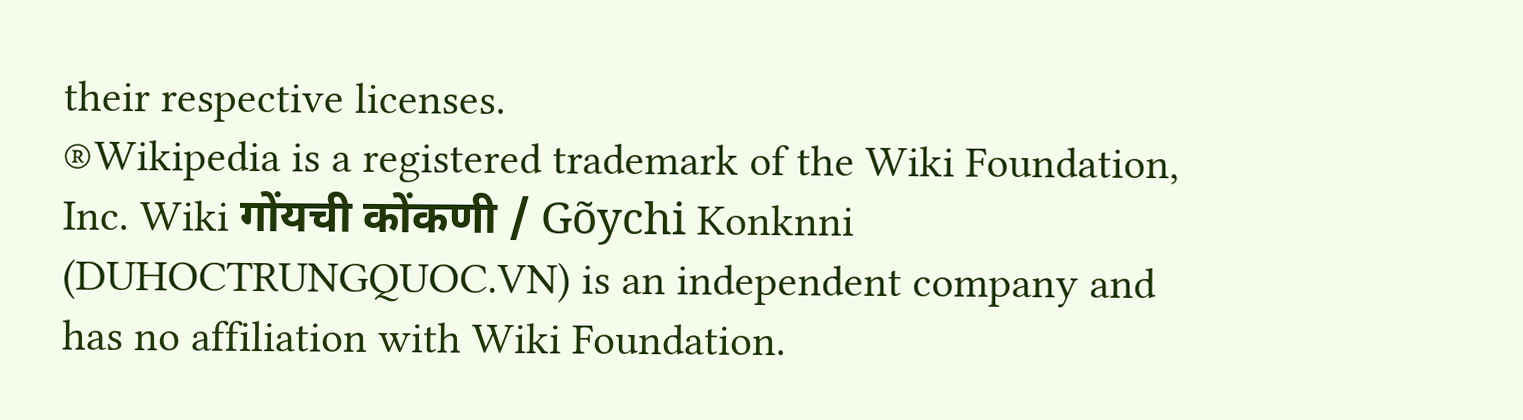their respective licenses.
®Wikipedia is a registered trademark of the Wiki Foundation, Inc. Wiki गोंयची कोंकणी / Gõychi Konknni (DUHOCTRUNGQUOC.VN) is an independent company and has no affiliation with Wiki Foundation.